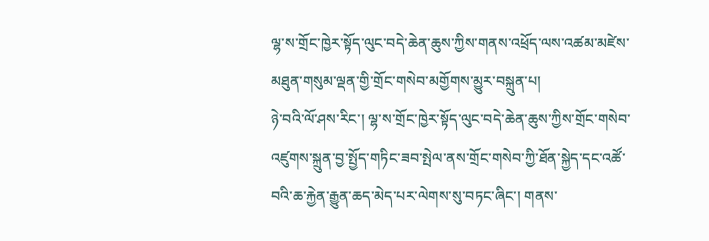ལྷ་ས་གྲོང་ཁྱེར་སྟོད་ལུང་བདེ་ཆེན་ཆུས་ཀྱིས་གནས་འཕྲོད་ལས་འཚམ་མཛེས་མཐུན་གསུམ་ལྡན་གྱི་གྲོང་གསེབ་མགྱོགས་མྱུར་བསྐྲུན་པ།
ཉེ་བའི་ལོ་ཤས་རིང་། ལྷ་ས་གྲོང་ཁྱེར་སྟོད་ལུང་བདེ་ཆེན་ཆུས་ཀྱིས་གྲོང་གསེབ་འཛུགས་སྐྲུན་བྱ་སྤྱོད་གཏིང་ཟབ་སྤེལ་ནས་གྲོང་གསེབ་ཀྱི་ཐོན་སྐྱེད་དང་འཚོ་བའི་ཆ་རྐྱེན་རྒྱུན་ཆད་མེད་པར་ལེགས་སུ་བཏང་ཞིང་། གནས་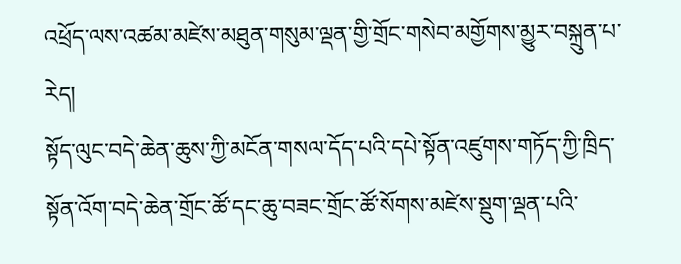འཕྲོད་ལས་འཚམ་མཛེས་མཐུན་གསུམ་ལྡན་གྱི་གྲོང་གསེབ་མགྱོགས་མྱུར་བསྐྲུན་པ་རེད།
སྟོད་ལུང་བདེ་ཆེན་ཆུས་ཀྱི་མངོན་གསལ་དོད་པའི་དཔེ་སྟོན་འཛུགས་གཏོད་ཀྱི་ཁྲིད་སྟོན་འོག་བདེ་ཆེན་གྲོང་ཚོ་དང་ཆུ་བཟང་གྲོང་ཚོ་སོགས་མཛེས་སྡུག་ལྡན་པའི་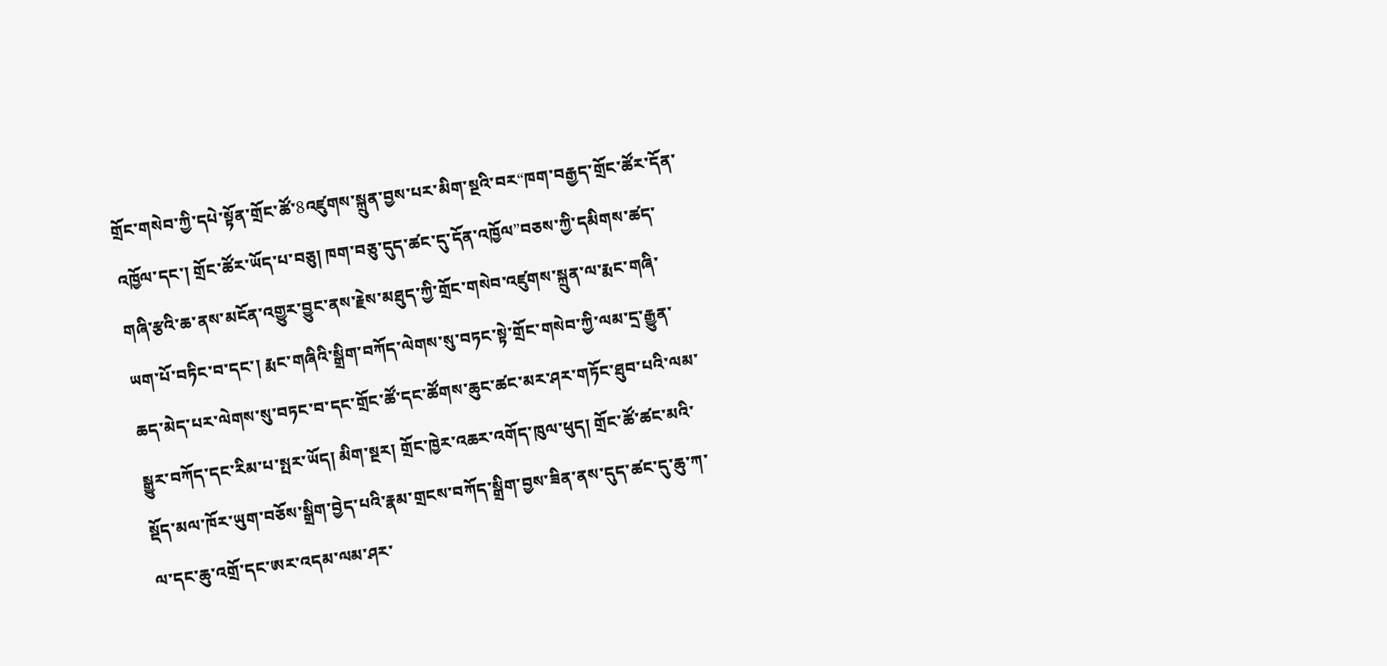གྲོང་གསེབ་ཀྱི་དཔེ་སྟོན་གྲོང་ཚོ་8འཛུགས་སྐྲུན་བྱས་པར་མིག་སྔའི་བར“ཁག་བརྒྱད་གྲོང་ཚོར་དོན་འཁྱོལ་དང་། གྲོང་ཚོར་ཡོད་པ་བཅུ། ཁག་བཅུ་དུད་ཚང་དུ་དོན་འཁྱོལ”བཅས་ཀྱི་དམིགས་ཚད་གཞི་རྩའི་ཆ་ནས་མངོན་འགྱུར་བྱུང་ནས་རྗེས་མཐུད་ཀྱི་གྲོང་གསེབ་འཛུགས་སྐྲུན་ལ་རྨང་གཞི་ཡག་པོ་བཏིང་བ་དང་། རྨང་གཞིའི་སྒྲིག་བཀོད་ལེགས་སུ་བཏང་སྟེ་གྲོང་གསེབ་ཀྱི་ལམ་དྲ་རྒྱུན་ཆད་མེད་པར་ལེགས་སུ་བཏང་བ་དང་གྲོང་ཚོ་དང་ཚོགས་ཆུང་ཚང་མར་ཤར་གཏོང་ཐུབ་པའི་ལམ་སྒྱུར་བཀོད་དང་རིམ་པ་སྤར་ཡོད། མིག་སྔར། གྲོང་ཁྱེར་འཆར་འགོད་ཁུལ་ཕུད། གྲོང་ཚོ་ཚང་མའི་སྡོད་མལ་ཁོར་ཡུག་བཅོས་སྒྲིག་བྱེད་པའི་རྣམ་གྲངས་བཀོད་སྒྲིག་བྱས་ཟིན་ནས་དུད་ཚང་དུ་ཆུ་ཀ་ལ་དང་ཆུ་འགྲོ་དང་ཨར་འདམ་ལམ་ཤར་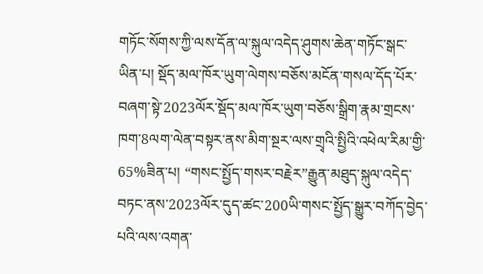གཏོང་སོགས་ཀྱི་ལས་དོན་ལ་སྐུལ་འདེད་ཤུགས་ཆེན་གཏོང་སྒང་ཡིན་པ། སྡོད་མལ་ཁོར་ཡུག་ལེགས་བཅོས་མངོན་གསལ་དོད་པོར་བཞག་སྟེ་2023ལོར་སྡོད་མལ་ཁོར་ཡུག་བཅོས་སྒྲིག་རྣམ་གྲངས་ཁག་8ལག་ལེན་བསྟར་ནས་མིག་སྔར་ལས་གྲྭའི་སྤྱིའི་འཕེལ་རིམ་གྱི་65%ཟིན་པ། “གསང་སྤྱོད་གསར་བརྗེར”རྒྱུན་མཐུད་སྐུལ་འདེད་བཏང་ནས་2023ལོར་དུད་ཚང་200ཡི་གསང་སྤྱོད་སྒྱུར་བཀོད་བྱེད་པའི་ལས་འགན་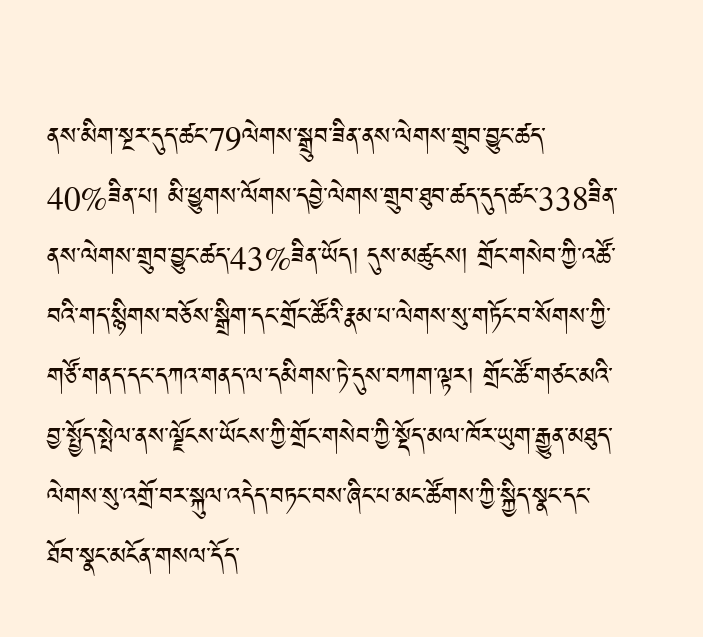ནས་མིག་སྔར་དུད་ཚང་79ལེགས་སྒྲུབ་ཟིན་ནས་ལེགས་གྲུབ་བྱུང་ཚད་40%ཟིན་པ། མི་ཕྱུགས་ལོགས་དབྱེ་ལེགས་གྲུབ་ཐུབ་ཚད་དུད་ཚང་338ཟིན་ནས་ལེགས་གྲུབ་བྱུང་ཚད་43%ཟིན་ཡོད། དུས་མཚུངས། གྲོང་གསེབ་ཀྱི་འཚོ་བའི་གད་སྙིགས་བཅོས་སྒྲིག་དང་གྲོང་ཚོའི་རྣམ་པ་ལེགས་སུ་གཏོང་བ་སོགས་ཀྱི་གཙོ་གནད་དང་དཀའ་གནད་ལ་དམིགས་ཏེ་དུས་བཀག་ལྟར། གྲོང་ཚོ་གཙང་མའི་བྱ་སྤྱོད་སྤེལ་ནས་ལྗོངས་ཡོངས་ཀྱི་གྲོང་གསེབ་ཀྱི་སྡོད་མལ་ཁོར་ཡུག་རྒྱུན་མཐུད་ལེགས་སུ་འགྲོ་བར་སྐུལ་འདེད་བཏང་བས་ཞིང་པ་མང་ཚོགས་ཀྱི་སྐྱིད་སྣང་དང་ཐོབ་སྣང་མངོན་གསལ་དོད་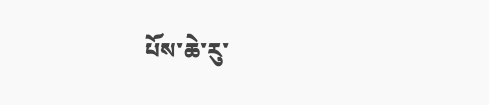པོས་ཆེ་རུ་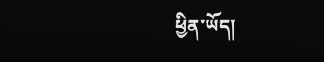ཕྱིན་ཡོད།